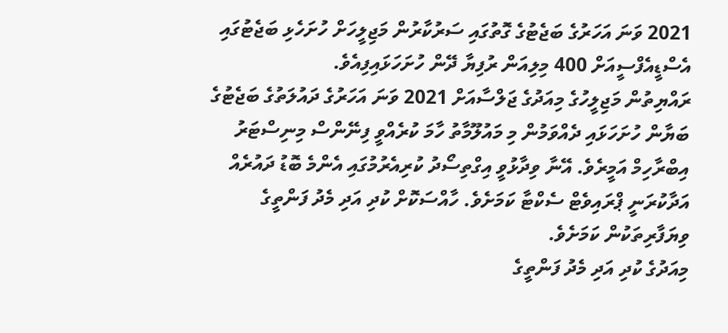2021 ވަނަ އަހަރުގެ ބަޖެޓުގެ ގޮތުގައި ސަރުކާރުން މަޖިލީހަށް ހުށަހެޅި ބަޖެޓުގައި އެސްޑީއެފްސީއަށް 400 މިލިއަން ރުފިޔާ ދޭން ހުށަހަޅައިފިއެވެ.
ރައްޔިތުން މަޖިލީހުގެ މިއަދުގެ ޖަލްސާއަށް 2021 ވަނަ އަހަރުގެ ދައުލަތުގެ ބަޖެޓުގެ ބަޔާން ހުށަހަޅައި ދެއްވަމުން މި މައުލޫމާތު ހާމަ ކުރެއްވީ ފިނޭންސް މިނިސްޓަރު އިބްރާހިމް އަމީރެވެ. އޭނާ ވިދާޅުވީ އިގްތިސޯދު ކުރިއެރުމުގައި އެންމެ ބޮޑު ދައުރެއް އަދާކުރަނީ ޕްރައިވެޓް ސެކްޓާ ކަމަށެވެ. ހާއްސަކޮށް ކުދި އަދި މެދު ފަންތީގެ ވިޔަފާރިތަކުން ކަމަށެވެ.
މިއަދުގެ ކުދި އަދި މެދު ފަންތީގެ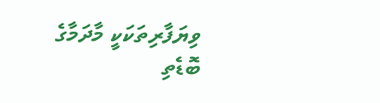ވިޔަފާރިތަކަކީ މާދަމާގެ ބޮޑެތި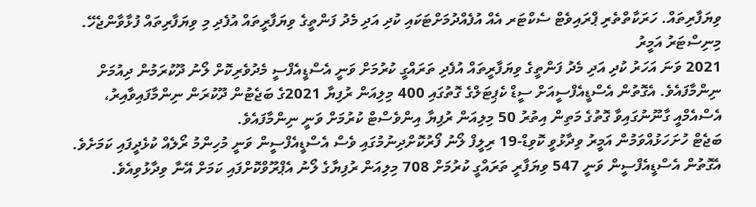ވިޔަފާރިތައް. ހަރަކާތްތެރި ޕްރައިވެޓް ސެކްޓަރ އެއް އުފެއްދުމަށްޓަކައި ކުދި އަދި މެދު ފަންތީގެ ވިޔަފާރީތައް އުފެދި މި ވިޔަފާރިތައް ފުޅާވާންޖެހޭ.
މިނިސްޓަރު އަމީރު
2021 ވަނަ އަހަރު ކުދި އަދި މެދު ފަންތީގެ ވިޔަފާރީތައް އުފެދި ތަރައްގީ ކުރުމަށް ވަނީ އެސްޑީއެފްސީ މެދުވެރިކޮށް ލޯނު ދޫކުރަމުން ދިއުމަށް ނިންމާފައެވެ. އެގޮތުން އެސްޑީއެފްސީއަށް ސީޑް ކެޕިޓަލްގެ ގޮތުގައި 400 މިލިއަން ރުފިޔާ 2021ގެ ބަޖެޓުން ދޫކުރަން ނިންމާފައިވާއިރު، އެސްއެމްއީ ގާނޫނުގައިވާ ގޮތުގެ މަތިން އިތުރު 50 މިލިއަން ރުފިޔާ އިންވެސްޓް ކުރުމަށް ވަނީ ނިންމާފައެވެ.
ބަޖެޓް ހުށަހަޅުއްވަމުން އަމީރު ވިދާޅުވީ ކޮވިޑް-19 ރިލީފް ލޯނު ފޯރުކޮށްދިނުމުގައި ވެސް އެސްޑީއެފްސީން ވަނީ މުހިންމު ރޯލެއް ކުޅެދީފައި ކަމަށެވެ. އެގޮތުން އެސްޑީއެފްސީން ވަނީ 547 ވިޔަފާރީ ތަރައްގީ ކުރުމަށް 708 މިލިއަން ރުފިޔާގެ ލޯނު އެޕްރޫވްކޮށްފައި ކަމަށް އޭނާ ވިދާޅުވިއެވެ.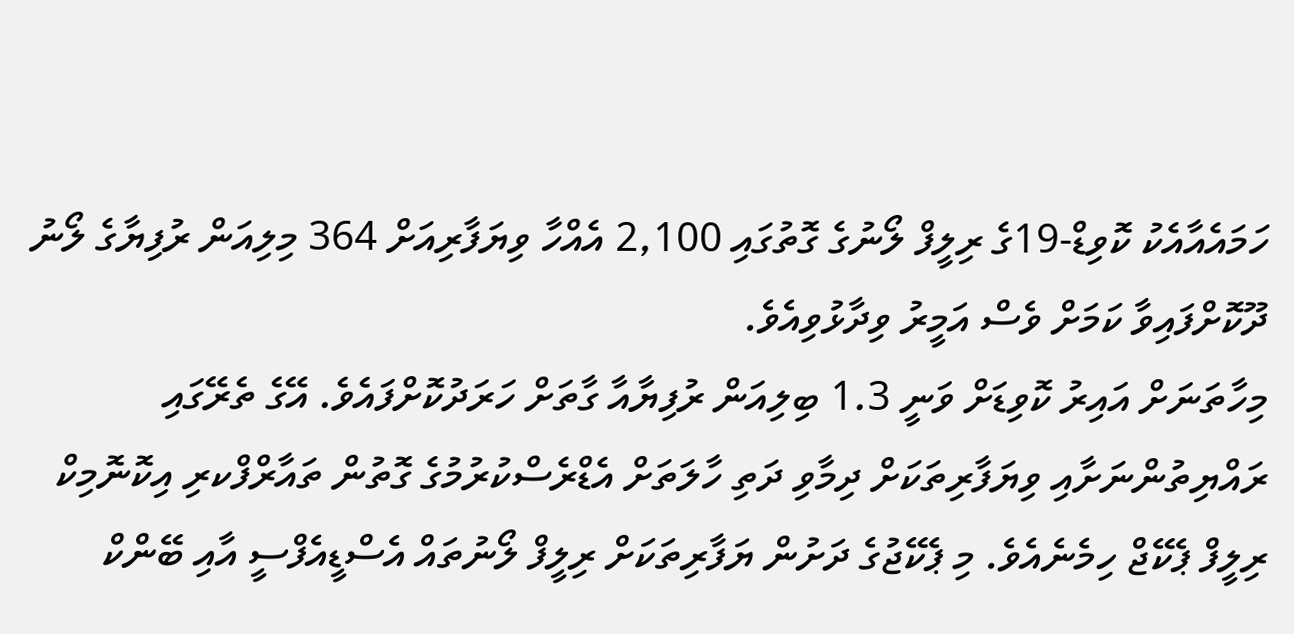ހަމައެއާއެކު ކޮވިޑް-19ގެ ރިލީފް ލޯނުގެ ގޮތުގައި 2,100 އެއްހާ ވިޔަފާރިއަށް 364 މިލިއަން ރުފިޔާގެ ލޯނު ދޫކޮށްފައިވާ ކަމަށް ވެސް އަމީރު ވިދާޅުވިއެވެ.
މިހާތަނަށް އައިރު ކޮވިޑަށް ވަނީ 1.3 ބިލިއަން ރުފިޔާއާ ގާތަށް ހަރަދުކޮށްފައެވެ. އޭގެ ތެރޭގައި ރައްޔިތުންނަށާއި ވިޔަފާރިތަކަށް ދިމާވި ދަތި ހާލަތަށް އެޑްރެސްކުރުމުގެ ގޮތުން ތައާރްފްކރި އިކޮނޮމިކް ރިލީފް ޕެކޭޖް ހިމެނެއެވެ. މި ޕެކޭޖުގެ ދަށުން ޔަފާރިތަކަށް ރިލީފް ލޯނުތައް އެސްޑީއެފްސީ އާއި ބޭންކް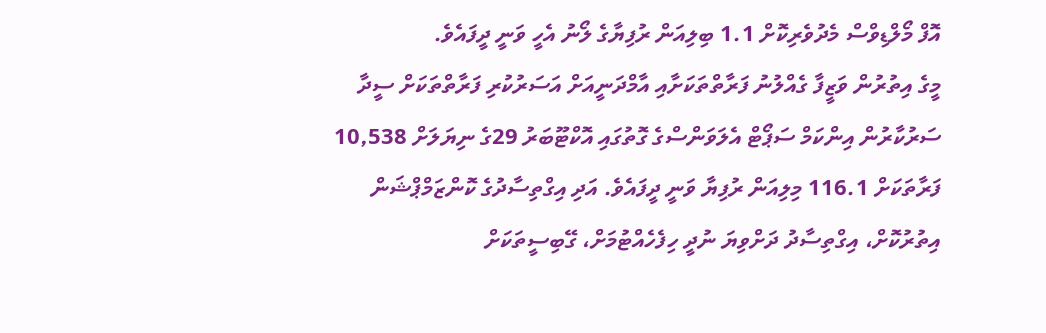އޮފް މޯލްޑިވްސް މެދުވެރިކޮށް 1.1 ބިލިއަން ރުފިޔާގެ ލޯނު އެހީ ވަނީ ދީފައެވެ.
މީގެ އިތުރުން ވަޒީފާ ގެއްލުނު ފަރާތްތަކަށާއި އާމްދަނީއަށް އަސަރުކުރި ފަރާތްތަކަށް ސީދާ ސަރުކާރުން އިންކަމް ސަޕޯޓް އެލަވަންސްގެ ގޮތުގައި އޮކްޓޫބަރު 29ގެ ނިޔަލަށް 10,538 ފަރާތަކަށް 116.1 މިލިއަން ރުފިޔާ ވަނީ ދީފައެވެ. އަދި އިގްތިސާދުގެ ކޮންޒަމްޕްޝަން އިތުރުކޮށް، އިގްތިސާދު ދަށްވިޔަ ނުދީ ހިފެހެއްޓުމަށް، ގޭބިސީތަކަށް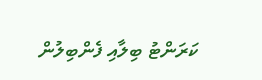ކަރަންޓު ބިލާއި ފެންބިލުން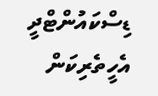ޑިސްކައުންޓްދީ އެހީތެރިކަން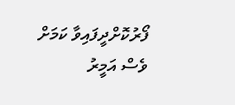ފޯރުކޮށްދީފައިވާ ކަމަށް ވެސް އަމީރު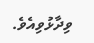ވިދާޅުވިއެވެ.